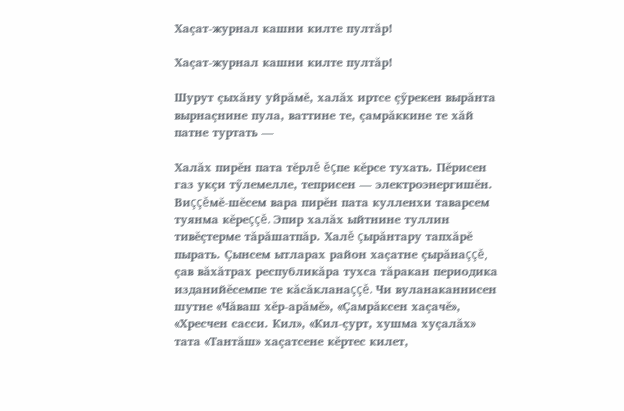Хаçат-журнал кашни килте пултăр!

Хаçат-журнал кашни килте пултăр!

Шурут çыхăну уйрăмĕ, халăх иртсе çỹрекен вырăнта вырнаçнине пула, ваттине те, çамрăккине те хăй патне туртать —

Халăх пирĕн пата тĕрлĕ ĕçпе кĕрсе тухать. Пĕрисен газ укçи тỹлемелле, теприсен — электроэнергишĕн. Виççĕмĕ-шĕсем вара пирĕн пата кулленхи таварсем туянма кĕреççĕ. Эпир халăх ыйтнине туллин тивĕçтерме тăрăшатпăр. Халĕ çырăнтару тапхăрĕ пырать. Çынсем ытларах район хаçатне çырăнаççĕ, çав вăхăтрах республикăра тухса тăракан периодика изданийĕсемпе те кăсăкланаççĕ. Чи вуланаканнисен шутне «Чăваш хĕр-арăмĕ», «Çамрăксен хаçачĕ», «Хресчен сасси. Кил», «Кил-çурт, хушма хуçалăх» тата «Тантăш» хаçатсене кĕртес килет,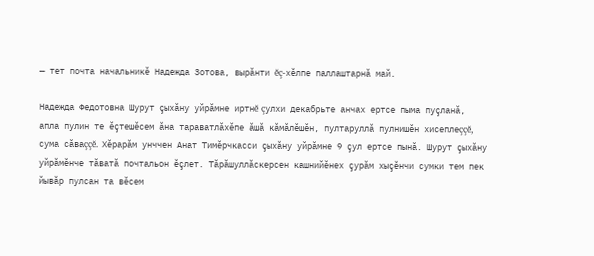— тет почта начальникĕ Надежда Зотова, вырăнти ĕç-хĕлпе паллаштарнă май.

Надежда Федотовна Шурут çыхăну уйрăмне иртнĕ çулхи декабрьте анчах ертсе пыма пуçланă, апла пулин те ĕçтешĕсем ăна тараватлăхĕпе ăшă кăмăлĕшĕн, пултаруллă пулнишĕн хисеплеççĕ, сума сăваççĕ. Хĕрарăм унччен Анат Тимĕрчкасси çыхăну уйрăмне 9 çул ертсе пынă. Шурут çыхăну уйрăмĕнче тăватă почтальон ĕçлет. Тăрăшуллăскерсен кашнийĕнех çурăм хыçĕнчи сумки тем пек йывăр пулсан та вĕсем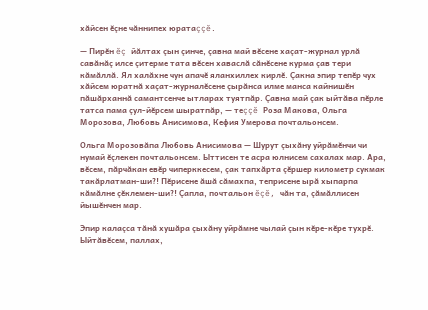хăйсен ĕçне чăннипех юратаççĕ.

— Пирĕн ĕç йăлтах çын çинче, çавна май вĕсене хаçат-журнал урлă савăнăç илсе çитерме тата вĕсен хаваслă сăнĕсене курма çав тери кăмăллă. Ял халăхне чун апачĕ яланхиллех кирлĕ. Çакна эпир тепĕр чух хăйсем юратнă хаçат-журналĕсене çырăнса илме манса кайнишĕн пăшăрханнă самантсенче ытларах туятпăр. Çавна май çак ыйтăва пĕрле татса пама çул-йĕрсем шыратпăр, — теççĕ Роза Макова, Ольга Морозова, Любовь Анисимова, Кефия Умерова почтальонсем.

Ольга Морозовăпа Любовь Анисимова — Шурут çыхăну уйрăмĕнчи чи нумай ĕçлекен почтальонсем. Ыттисен те асра юлнисем сахалах мар. Ара, вĕсем, пăрчăкан евĕр чиперккесем, çак тапхăрта çĕршер километр сукмак такăрлатман-ши?! Пĕрисене ăшă сăмахпа, теприсене ырă хыпарпа кăмăлне çĕклемен-ши?! Çапла, почтальон ĕçĕ, чăн та, çăмăллисен йышĕнчен мар.

Эпир калаçса тăнă хушăра çыхăну уйрăмне чылай çын кĕре-кĕре тухрĕ. Ыйтăвĕсем, паллах,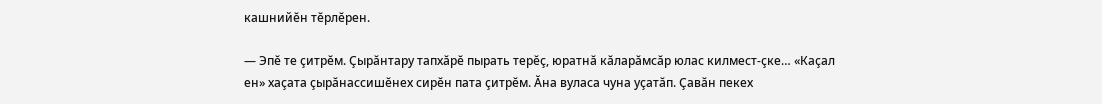кашнийĕн тĕрлĕрен.

— Эпĕ те çитрĕм. Çырăнтару тапхăрĕ пырать терĕç, юратнă кăларăмсăр юлас килмест-çке… «Каçал ен» хаçата çырăнассишĕнех сирĕн пата çитрĕм. Ăна вуласа чуна уçатăп. Çавăн пекех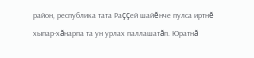район, республика тата Раççей шайĕнче пулса иртнĕ хыпар-хăнарпа та ун урлах паллашатăп. Юратнă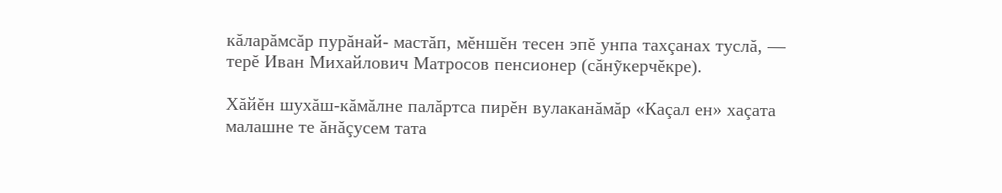кăларăмсăр пурăнай- мастăп, мĕншĕн тесен эпĕ унпа тахçанах туслă, — терĕ Иван Михайлович Матросов пенсионер (сăнỹкерчĕкре).

Хăйĕн шухăш-кăмăлне палăртса пирĕн вулаканăмăр «Каçал ен» хаçата малашне те ăнăçусем тата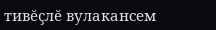тивĕçлĕ вулакансем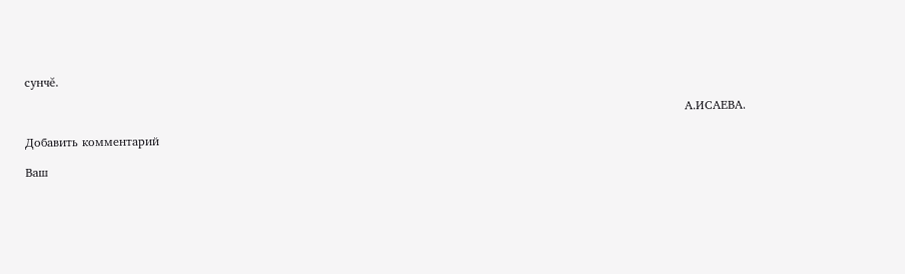сунчĕ.

                                                                                                                                                                     А.ИСАЕВА.

Добавить комментарий

Ваш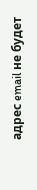адрес email не будет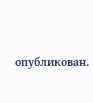опубликован.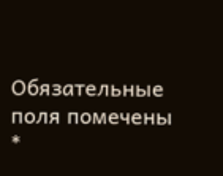Обязательные поля помечены *